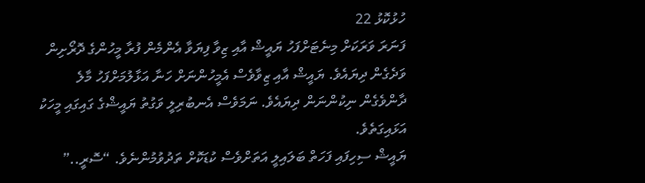ހުޅުކޮޅު 22
ފަނަރަ ވަރަކަށް މިނެޓަށްފަހު ޔައީޝް އާއި ޒިވާ ފިޔަވާ އެންމެން ފުރާ މީހުންގެ ދޮރޯށިން ވަދެގެން ދިޔައެވެ. ޔައީޝް އާއި ޒިވާވެސް އެމީހުންނަށް ހަނާ އަޅާލުމަށްފަހު މާލެ ދާންވެގެން ނިކުންނަން ދިޔައެވެ. ނަމަވެސް އެނބުރިލީ ވަގުތު ޔައީޝްގެ ގައިގައި މީހަކު އަޅައިގަތެވެ.
ޔައީޝް ސިހިފައި ފަހަތް ބަލައިލީ އަތަށްވެސް ކުޑަކޮށް ތަދުވުމުންނެވެ. “ސޮރީ..”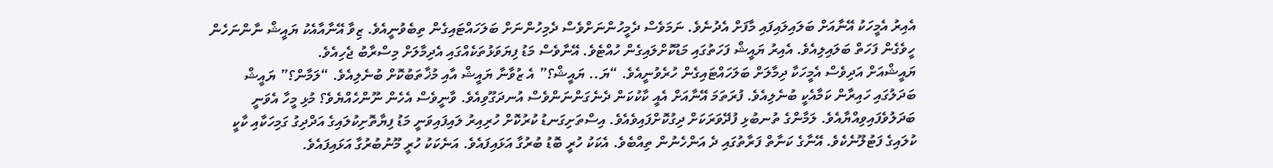އެއިރު އެމީހަކު އޭނާއަށް ބަލައިލައިފައި މާފަށް އެދުނެވެ. ނަމަވެސް ދެމީހުންނަށްވެސް ދެމިހުންނަށް ބަލަހައްޓައިގެން ތިބެވުނީއެވެ. ޒިވާ އޭނާއާއެކު ޔައީޝް ނާންނަހެން ހީވެގެން ފަހަތް ބަލައިލިއެވެ. އެއިރު ޔައީޝް ފަހަތުގައި މަޑުކޮށްލައިގެން ހުއްޓެވެ. އޭނާވެސް މަޑު ފިޔަވަޅުތަކެއްގައި އެދިމާލަށް މިސްރާބު ޖެހިއެވެ.
ޔައީޝްއަށް އަދިވެސް އެމީހަކާ ދިމާލަށް ބަލަހައްޓައިގެން ހުރެވުނީއެވެ. “ޔަ.. ޔައީޝް؟” އެ ޒުވާނާ ޔައީޝް އާއި މުޚާތަބުކޮށް ބުނެލިއެވެ. “ލަމާން؟” ޔައީޝް ބަދަލުގައި ހައިރާން ކަމާއެކީ ބުނެލިއެވެ. ފުރަތަމަ އޭނާއަށް އެއީ ކާކުކަން ދެނެގަންނަންވެސް އުނދަގޫވިއެވެ. ވާނީވެސް އެހެން ނޫންހެއްޔެވެ؟ މުޅި މީހާ އެވަނީ ބަދަލުވެފައިވިއްޔާއެވެ. ލަމާންގެ ތުނބުޅި ފުދޭވަރަކަށް ދިގުކޮށްފައިވެއެވެ. އިސްތަށިގަނޑު ކުރުކޮށް ހުރިއިރު ލައިފައިވަނީ މަޑު ފިޔާތޮށިކުލައިގެ އަދްދިގު ގަމިހަކާއި ކާކީ ކުލައިގެ ފަޓުލޫނެކެވެ. އޭނާގެ ކަނާތް ފަރާތުގައި ދެ އަންހެނުން ތިއްބެވެ. އެކަކު ހުރީ ބޮޑު ބުރުގާ އަޅައިފައެވެ. އަނެކަކު ހުރީ މޫނުބުރުގާ އަޅައިފައެވެ.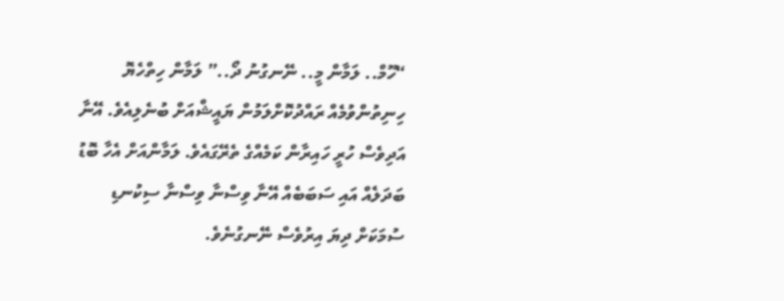“ހޫމް.. ލަމާން މީ.. ނޭނގުނު ދޯ..” ލަމާން ހިތްހެޔޮ ހިނިތުންވުމެއް ރައްދުކޮށްލަމުން ޔައީޝްއަށް ބުނެލިއެވެ. އޭނާ އަދިވެސް ހުރީ ހައިރާން ކަމެއްގެ ތެރޭގައެވެ. ލަމާންއަށް އެހާ ބޮޑު ބަދަލެއް އައި ސަބަބެއް އޭނާ ވިސްނާ ވިސްނާ ސިކުނޑި ސުމަކަށް ދިޔަ އިރުވެސް ނޭނގުނެވެ.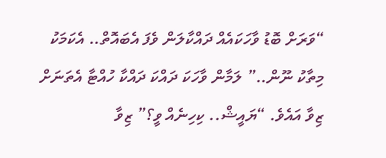“ވަރަށް ބޮޑު ވާހަކައެއް ދައްކާލަން ވެފަ އެބައޮތް.. އެކަމަކު މިތާކު ނޫން..” ލަމާން ވާހަކަ ދައްކަ ދައްކާ ހުއްޓާ އެތަނަށް ޒިވާ އައެވެ. “ޔައީޝް.. ކިހިނެއް ވީ؟” ޒިވާ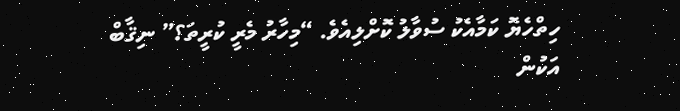ހިތްހެޔޮ ކަމާއެކު ސުވާލު ކޮށްލިއެވެ. “މިހާރު މެރީ ކުރީތަ؟” ނިޤާބް އަކުން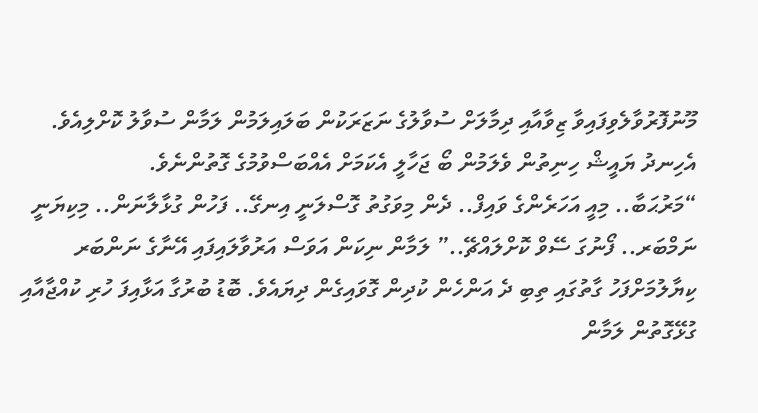މޫނުފޮރުވާލެވިފައިވާ ޒިވާއާއި ދިމާލަށް ސުވާލުގެ ނަޒަރަކުން ބަލައިލަމުން ލަމާން ސުވާލު ކޮށްލިއެވެ. އެހިނދު ޔައީޝް ހިނިތުން ވެލަމުން ބޯ ޖަހާލީ އެކަމަށް އެއްބަސްވުމުގެ ގޮތުންނެވެ.
“މަރުޙަބާ.. މިއީ އަހަރެންގެ ވައިފް.. ދެން މިވަގުތު ގޮސްލަނީ އިނގޭ.. ފަހުން ގުޅާލާނަން.. މިކިޔަނީ ނަމްބަރ.. ފޯނުގަ ސޭވް ކޮށްލައްޗޭ..” ލަމާން ނިކަން އަވަސް އަރުވާލައިފައި އޭނާގެ ނަންބަރ ކިޔާލުމަށްފަހު ގާތުގައި ތިބި ދެ އަންހެން ކުދިން ގޮވައިގެން ދިޔައެވެ. ބޮޑު ބުރުގާ އަޅާއިފަ ހުރި ކުއްޖާއާއި ގުޅޭގޮތުން ލަމާން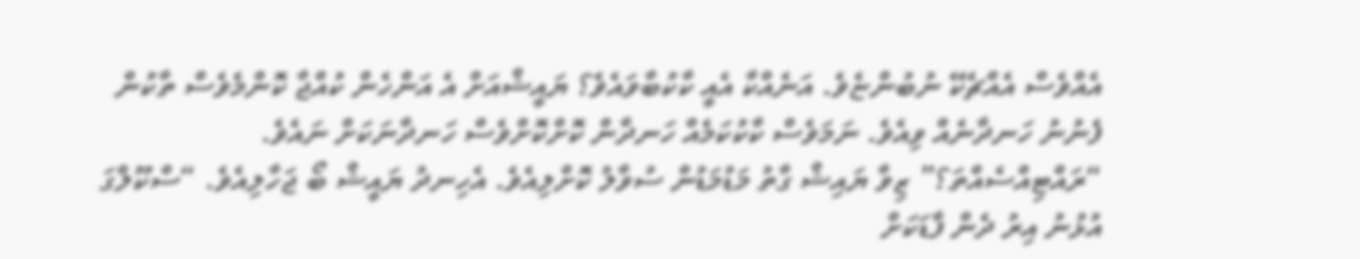އެއްވެސް އެއްޗެކޭ ނުބުންޏެވެ. އަނެއްކާ އެއީ ކާކުބާވައެވެ؟ ޔައީޝްއަށް އެ އަންހެން ކުއްޖާ ކޮންމެވެސް ތާކުން ފެނުނު ހަނދާނެއް ވިއެވެ. ނަމަވެސް ކާކުކަމެއް ހަނދާން ކޮށްކޮށްވެސް ހަނދާނަކަށް ނައެވެ.
“ރައްޓިއްސެއްތަ؟” ޒިވާ ޔައިޝް ގާތު މަޑުމަޑުން ސުވާލު ކޮށްލިއެވެ. އެހިނދު ޔައީޝް ބޯ ޖަހާލިއެވެ. “ސްކޫލްގަ އުޅުނު އިރު ދެން ފާޑަކަށް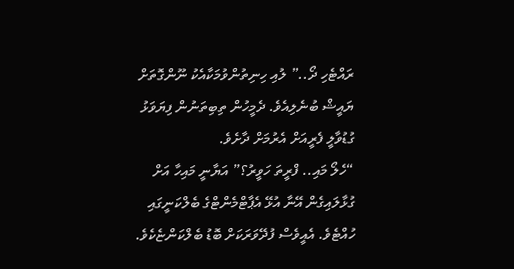ރައްޓެހި ދޯ..” ލުއި ހިނިތުންވުމަކާއެކު ނޫންގޮތަށް ޔައީޝް ބުނެލިއެވެ. ދެމީހުން ތިބިތަނުން ފިޔަވަޅު ގުޑުވާލީ ފެރީއަށް އެރުމަށް ދާށެވެ.
“ހެލޯ މައި.. ފްރީތަ ހަވީރު؟” އަޔާނީ މައިހާ އަށް ގުޅާލައިގެން އޭނާ އުޅޭ އެޕާޓްމެންޓްގެ ބެލްކަނީގައި ހުއްޓެވެ. އެއީވެސް ފުދޭވަރަކަށް ބޮޑު ބެލްކަންޏެކެވެ.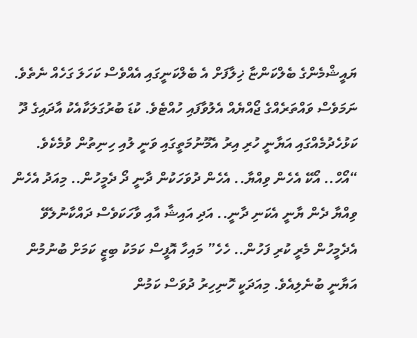ޔައީޝްމެންގެ ބެލްކަންޏާ ޚިލާފަށް އެ ބެލްކަނީގައި އެއްވެސް ކަހަލަ ގަހެއް ނެތެވެ. ނަމަވެސް ވައްތަރެއްގެ ޖޯއްޔެއް އެލުވާފައި ހުއްޓެވެ. ކުޑަ ބުރުގަލަކާއެކު އާދައިގެ ދޫ ކަޅުހެދުމެއްގައި އަޔާނީ ހުރި އިރު އެމޫނުމަތީގައި ވަނީ ލުއި ހިނިތުން ވުމެކެވެ.
“އޯހް.. އޯކޭ އެހެން ވިއްޔާ.. އެހެން ދުވަހަކުން ދާނީ ދޯ ދެމީހުން.. މިއަދު އެހެން ވިއްޔާ ދެން ޔާނީ އެކަނި ދާނީ.. އަދި އައިޝާ އާއި ވާހަކަވެސް ދައްކާނުލެވޭ އެދެމީހުން މެރީ ކުރި ފަހުން.. ހެހެ” މައިހާ އޮފީސް ކަމަކު ބިޒީ ކަމަށް ބުނުމުން އަޔާނީ ބުނެލިއެވެ. މިއަދަކީ ހޮނިހިރު ދުވަސް ކަމުން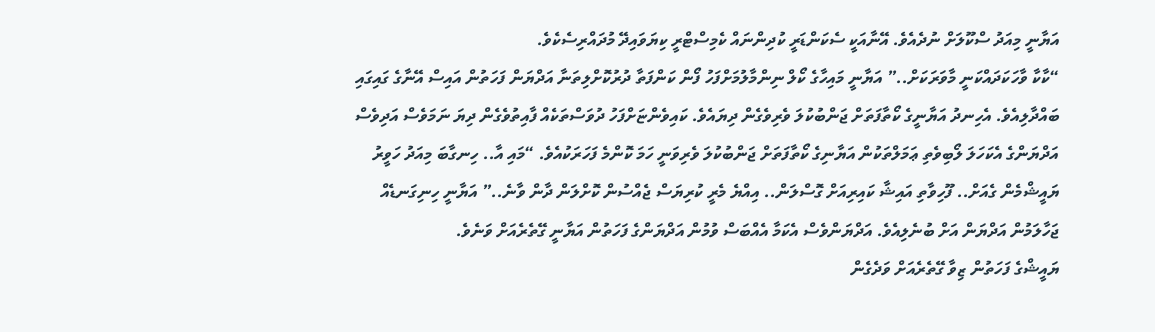އަޔާނީ މިއަދު ސްކޫލަށް ނުދެއެވެ. އޭނާއަކީ ސެކަންޑަރީ ކުދިންނައް ކެމިސްޓްރީ ކިޔަވައިދޭ މުދައްރިސެކެވެ.
“ކާކާ ވާހަކަދައްކަނީ މާވަރަކަށް..” އަޔާނީ މައިހާގެ ކޯލް ނިންމާލުމަށްފަހު ފޯން ކަންފަތާ ދުރުކޮށްލިތަނާ އަދްޔަން ފަހަތުން އައިސް އޭނާގެ ގައިގައި ބައްދާލިއެވެ. އެހިނދު އަޔާނީގެ ކޯތާފަތަށް ޖަންބުކުލަ ވެރިވެގެން ދިޔައެވެ. ކައިވެންޏަށްފަހު ދުވަސްތަކެއް ފާއިތުވެގެން ދިޔަ ނަމަވެސް އަދިވެސް އަދްޔަންގެ އެކަހަލަ ލޯބިވެތި ޢަމަލްތަކުން އަޔާނިގެ ކޯތާފަތަށް ޖަންބުކުލަ ވެރިވަނީ ހަމަ ކޮންމެ ފަހަރަކުއެވެ. “މައި އާ.. ހިނގާބަ މިއަދު ހަވީރު ޔައީޝްމެން ގެއަށް.. ފޫހިވާތި އައިޝާ ކައިރިއަށް ގޮސްލަން.. އިއްޔެ މެރީ ކުރިޔަސް ޖެއްސުން ކޮށްލަން ދާން ވާނެ..” އަޔާނީ ހިނިގަނޑެއް ޖަހާލަމުން އަދްޔަން އަށް ބުނެލިއެވެ. އަދްޔަންވެސް އެކަމާ އެއްބަސް ވުމުން އަދްޔަންގެ ފަހަތުން އަޔާނީ ގޭތެރެއަށް ވަނެވެ.
ޔައީޝްގެ ފަހަތުން ޒިވާ ގޭތެރެއަށް ވަދެގެން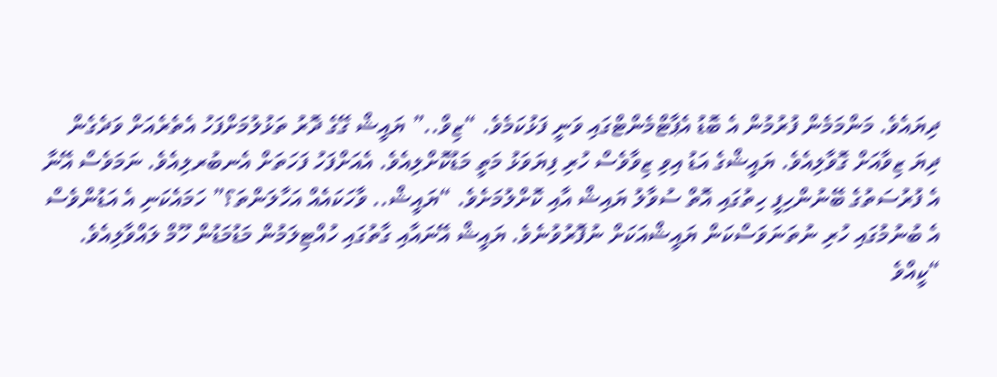ދިޔައެވެ. މަންމަމެން ފުރުމުން އެ ބޮޑު އެޕާޓްމެންޓްގައި ވަނީ ފަޅުކަމެވެ. “ޒިވް..” ޔައީޝް ގޭގެ ދޮރު ތަޅުލުމަށްފަހު އެތެރެއަށް ވަދެގެން ދިޔަ ޒިވާއަށް ގޮވާލިއެވެ. ޔައީޝްގެ އަޑު އިވި ޒިވާވެސް ހުރި ފިޔަވަޅު މަތީ މަޑުކޮށްލިއެވެ. އެއަށްފަހު ފަހަތަށް އެނބުރލިއެވެ. ނަމަވެސް އޭނާ އެ ފުރުސަތުގެ ބޭނުންހިފީ ހިތުގައި އޮތް ސުވާލު ޔައިޝް އާއި ކޮށްލުމަށެވެ. “ޔައީޝް.. ވާހަކައެއް އަހާލަންތަ؟” ހަމައެކަނި އެ އަޑުންވެސް އެ ބުނުމުގައި ހުރި ނުތަނަވަސްކަން ޔައީޝްއަކަށް ނުފޮރުވުނެވެ. ޔައީޝް އޭނައާއި ގާތުގައި ހުއްޓިލަމުން މަޑުމަޑުން ހޫމް ލައްވާލިއެވެ.
“ކީއްވެ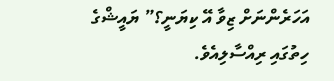އަހަރެންނަށް ޒިވާ އޭ ކިޔަނީ؟” ޔައީޝްގެ ހިތުގައި ރިއްސާލިއެވެ.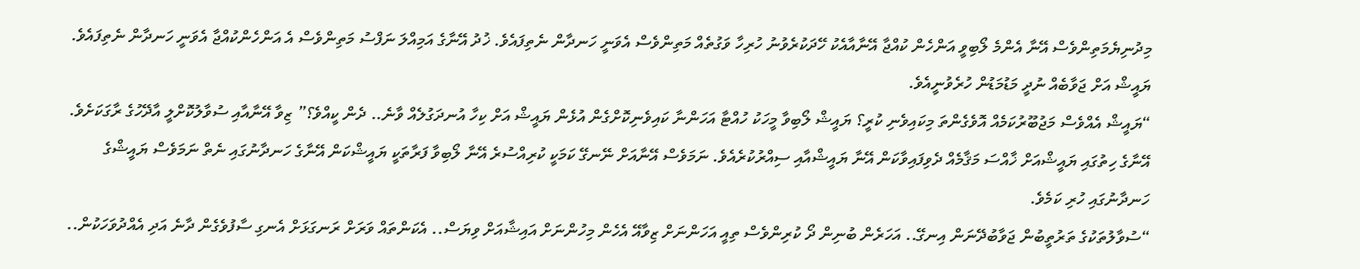މިދުނިޔެމަތިންވެސް އޭނާ އެންމެ ލޯބިވީ އަންހެން ކުއްޖާ އޭނާއާއެކު ހޭދަކުރެވުނު ހުރިހާ ވަގުތެއް މަތިންވެސް އެވަނީ ހަނދާން ނެތިފައެވެ. ޚުދު އޭނާގެ އަމިއްލަ ނަފްސު މަތިންވެސް އެ އަންހެންކުއްޖާ އެވަނީ ހަނދާން ނެތިފައެވެ. ޔައީޝް އަށް ޖަވާބެއް ނުދީ މަޑުމަޑުން ހުރެވުނީއެވެ.
“ޔައީޝް އެއްވެސް މަޖުބޫރުކަމެއް އޮވެގެންތަ މިކައިވެނި ކުރީ؟ ޔައީޝް ލޯބިވާ މީހަކު ހުއްޓާ އަހަންނާ ކައިވެނިކޮށްގެން އުޅެން ޔައީޝް އަށް ކިހާ އުނދަގުލެއް ވާނެ.. ދެން ކީއްވެ؟” ޒިވާ އޭނާއާއި ސުވާލުކޮށްލީ އާދޭހުގެ ރާގަކަށެވެ. އޭނާގެ ހިތުގައި ޔައީޝްއަށް ޚާއްސަ މަޤާމެއް ދެވިފައިވާކަން އޭނާ ޔައީޝްއާއި ސިއްރުކުރެއެވެ. ނަމަވެސް އޭނާއަށް ނޭނގޭ ކަމަކީ ކުރިއްސުރެ އޭނާ ލޯބިވާ ފަރާތަކީ ޔައީޝްކަން އޭނާގެ ހަނދާނުގައި ނެތް ނަމަވެސް ޔައީޝްގެ ހަނދާނުގައި ހުރި ކަމެވެ.
“ސުވާލުތަކުގެ ތަރުތީބުން ޖަވާބުދޭނަން އިނގޭ.. އަހަރެން ބުނިން ދޯ ކުރިންވެސް ތިއީ އަހަންނަށް ޒިވާއޭ އެހެން މިހުންނަށް އައިޝާއަށް ވިޔަސް.. އެކަންތައް ވަރަށް ރަނގަޅަށް އެނގި ސާފުވެގެން ދާނެ އަދި އެއްދުވަހަކުން..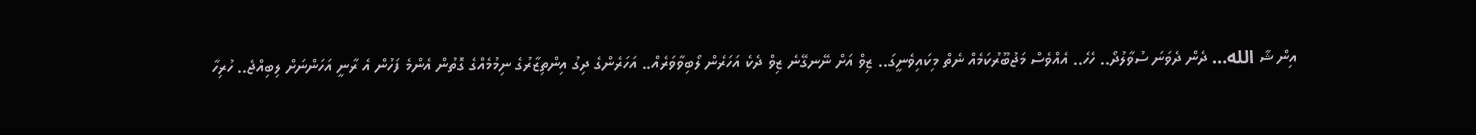އިން ޝާ الله… ދެން ދެވަނަ ސުވާލުދޯ.. ހެހެ.. އެއްވެސް މަޖުބޫރުކަމެއް ނެތް މިކައިވެނީގަ.. ޒިވް އަށް ނޭނގޭނެ ޒިވް ދެކެ އަހަރެން ލޯބިވާވަރެއް.. އަހަރެންގެ ދިގު އިންތިޒާރުގެ ނިމުމެއްގެ ގޮތުން އެންމެ ފަހުން އެ ރާނީ އަހަންނަށް ލިބިއްޖެ.. ހުރިހާ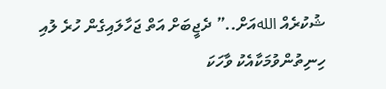ޝުކުރެއް اللهއަށް..” ދެޖީބަށް އަތް ޖަހާލައިގެން ހުރެ ލުއި ހިނިތުންވުމަކާއެކު ވާހަކަ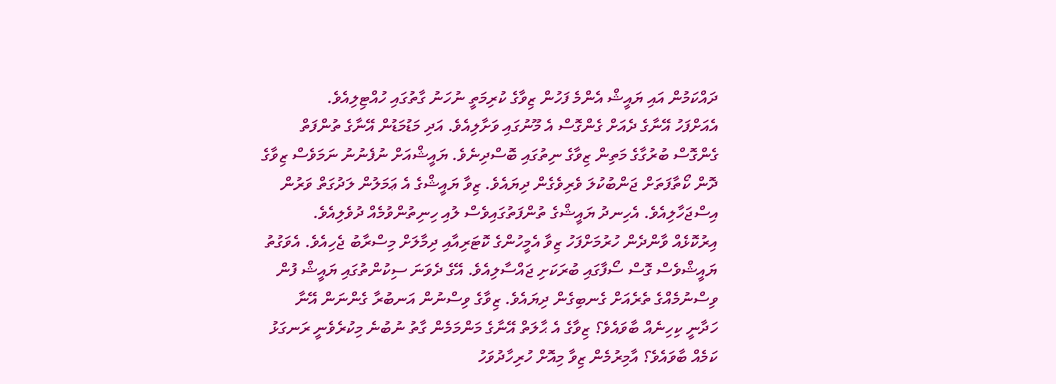ދައްކަމުން އައި ޔައީޝް އެންމެ ފަހުން ޒިވާގެ ކުރިމަތީ ނުހަނު ގާތުގައި ހުއްޓިލިއެވެ.
އެއަށްފަހު އޭނާގެ ދެއަށް ގެންގޮސް އެ މޫނުގައި ވަށާލިއެވެ. އަދި މަޑުމަޑުން އޭނާގެ ތުންފަތް ގެންގޮސް ބުރުގާގެ މަތިން ޒިވާގެ ނިތުގައި ބޮސްދިނެވެ. ޔައީޝްއަށް ނުފެނުނު ނަމަވެސް ޒިވާގެ ދޮން ކޯތާފަތަށް ޖަންބުކުލަ ވެރިވެގެން ދިޔައެވެ. ޒިވާ ޔައީޝްގެ އެ ޢަމަލުން ލަދުގަތް ވަރުން އިސްޖަހާލިއެވެ. އެހިނދު ޔައީޝްގެ ތުންފަތުގައިވެސް ލުއި ހިނިތުންވުމެއް ދުވެލިއެވެ.
އިރުކޮޅެއް ވާންދެން ހުރުމަށްފަހު ޒިވާ އެމީހުންގެ ކޮޓަރިއާއި ދިމާލަށް މިސްރާބު ޖެހިއެވެ. އެވަގުތު ޔައީޝްވެސް ގޮސް ސޯފާގައި ބުރަކަށި ޖައްސާލިއެވެ. އޭގެ ދެވަނަ ސިކުންތުގައި ޔައީޝް ފުން ވިސްނުމެއްގެ ތެރެއަށް ގެނބިގެން ދިޔައެވެ. ޒިވާގެ ވިސްނުން އަނބުރާ ގެންނަން އޭނާ ހަދާނީ ކިހިނެއް ބާވައެވެ؟ ޒިވާގެ އެ ޙާލަތް އޭނާގެ މަންމަމެން ގާތު ނުބުނެ މިކުރެވެނީ ރަނގަޅު ކަމެއް ބާވައެވެ؟ އާމިރުމެން ޒިވާ މިއޮށް ހުރިހާދުވަހު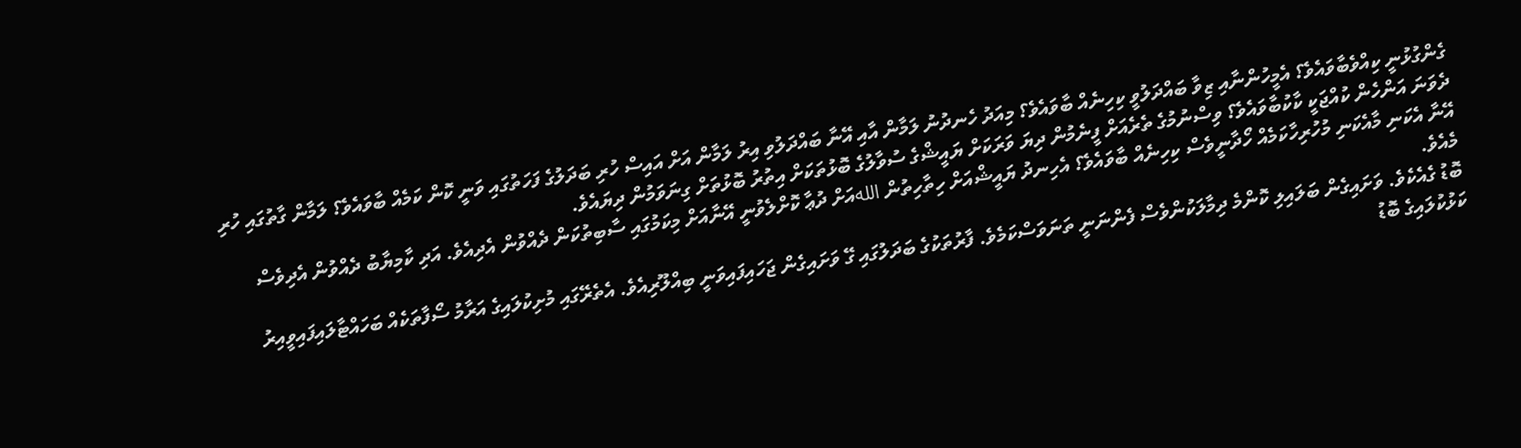ގެންގުޅުނީ ކިއްވެބާވައެވެ؟ އެމީހުންނާއި ޒިވާ ބައްދަލުވީ ކިހިނެއް ބާވައެވެ؟ މިއަދު ހެނދުނު ލަމާން އާއި އޭނާ ބައްދަލުވި އިރު ލަމާން އަށް އައިސް ހުރި ބަދަލުގެ ފަހަތުގައި ވަނީ ކޮން ކަމެއް ބާވައެވެ؟ ލަމާން ގާތުގައި ހުރި ދެވަނަ އަންހެން ކުއްޖަކީ ކާކުބާވައެވެ؟ ވިސްނުމުގެ ތެރެއަށް ފީނެމުން ދިޔަ ވަރަކަށް ޔައީޝްގެ ސުވާލުގެ ބޮޅުތަކަށް އިތުރު ބޮޅުތަށް ގިނަވަމުން ދިޔައެވެ.
އޭނާ އެކަނި މާއެކަނި މުހުރިހާކަމެއް ހޯދާނީވެސް ކިހިނެއް ބާވައެވެ؟ އެހިނދު ޔައީޝްއަށް ހިތާހިތުން اللهއަށް ދުޢާ ކޮށްލެވުނީ އޭނާއަށް މިކަމުގައި ސާބިތުކަން ދެއްވުން އެދިއެވެ. އަދި ކާމިޔާބު ދެއްވުން އެދިވެސް މެއެވެ.
ބޮޑު ގެއެކެވެ. ވަށައިގެން ބަލައިލި ކޮންމެ ދިމާލަކުންވެސް ފެންނަނީ ތަނަވަސްކަމެވެ. ފާރުތަކުގެ ބަދަލުގައި ގޭ ވަށައިގެން ޖަހައިފައިވަނީ ބިއްލޫރިއެވެ. އެތެރޭގައި މުށިކުލައިގެ އަރާމު ސޯފާތަކެއް ބަހައްޓާލައިފައިވީއިރު ކަޅުކުލައިގެ ބޮޑު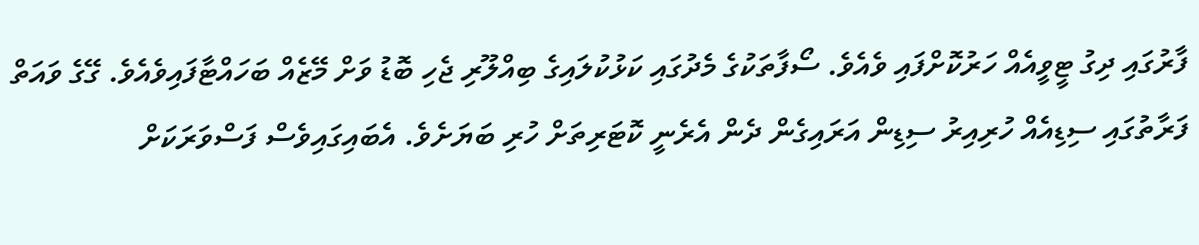ފާރުގައި ދިގު ޓީވީއެއް ހަރުކޮށްފައި ވެއެވެ. ސޯފާތަކުގެ މެދުގައި ކަޅުކުލައިގެ ބިއްލޫރި ޖެހި ބޮޑު ވަށް މޭޒެއް ބަހައްޓާފައިވެއެވެ. ގޭގެ ވައަތް ފަރާތުގައި ސިޑިއެއް ހުރިއިރު ސިޑިން އަރައިގެން ދެން އެރެނީ ކޮޓަރިތަށް ހުރި ބަޔަށެވެ. އެބައިގައިވެސް ފަސްވަރަކަށް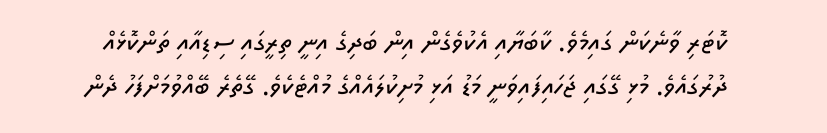ކޮޓަރި ވާނެކަން ގައިމެވެ. ކާބަޔާއި އެކުވެގެން އިން ބަދިގެ އިނީ ތިރީގައި ސިޑިއާއި ތަންކޮޅެއް ދުރުގައެވެ. މުޅި ގޭގައި ޖަހައިފައިވަނީ މަޑު އަޅި މުށިކުލައެއްގެ މުއްޓެކެވެ. ގޭތެރެ ބޭއްވުމަށްފަހު ދެން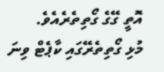އޮތީ ގޭގެ ގޯތިތެރެއެވެ.
މުޅި ގޯތިތެރޭގައި ކާޕެޓް ވިނަ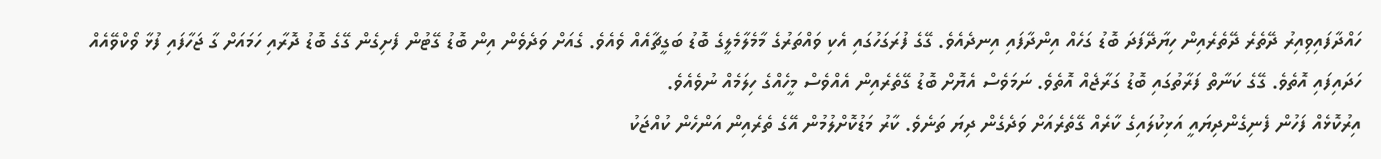ހައްދާފައިވިއިރު ދޭތެރެ ދޭތެރެއިން ހިޔާދޭފަދަ ބޮޑު ގަހެއް އިންދާފައި އިނދެއެވެ. ގޭގެ ފުރަގަހުގައި އެކި ވައްތަރުގެ މާމެލާމެލީގެ ބޮޑު ބަގީޗާއެއް ވެއެވެ. ގެއަށް ވަދެވެން އިން ބޮޑު ގޭޓުން ފެށިގެން ގޭގެ ބޮޑު ދޮރާއި ހަމައަށް ގާ ޖަހާފައި ފުޅާ ވޯކްވޭއެއް ހަދައިފައި އޮތެވެ. ގޭގެ ކަނާތް ފަރާތުގައި ބޮޑު ގަރާޖެއް އޮތެވެ. ނަމަވެސް އެޔޮށް ބޮޑު ގޭތެރެއިން އެއްވެސް މީހެއްގެ ހިލަމެއް ނުވެއެވެ.
އިރުކޮޅެއް ފަހުން ފެނިގެންދިޔައީ އަޅިކުލައިގެ ކާރެއް ގޭތެރެއަށް ވަދެގެން ދިޔަ ތަނެވެ. ކާރު މަޑުކޮށްލުމުން އޭގެ ތެރެއިން އަންހެން ކުއްޖަކު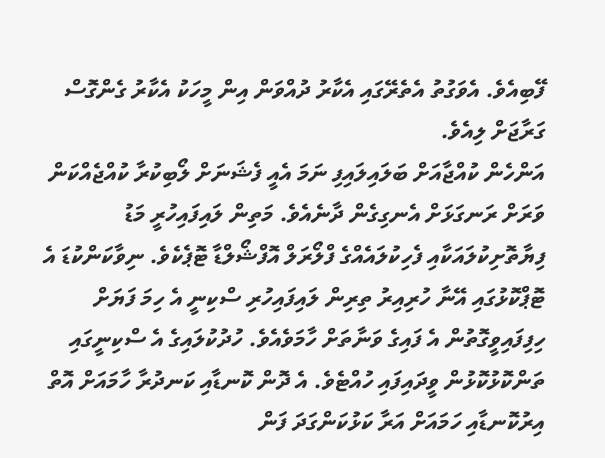ފޭބިއެވެ. އެވަގުތު އެތެރޭގައި އެކާރު ދުއްވަން އިން މީހަކު އެކާރު ގެންގޮސް ގަރާޖަށް ލިއެވެ.
އަންހެން ކުއްޖާއަށް ބަލައިލައިފި ނަމަ އެއީ ފެޝަނަށް ލޯބިކުރާ ކުއްޖެއްކަން ވަރަށް ރަނގަޅަށް އެނގިގެން ދާނެއެވެ. މަތިން ލައިފައިހުރީ މަޑު ފިޔާތޮށިކުލައަކާއި ފެހިކުލައެއްގެ ފްލޯރަލް އޮފްޝޯލްޑާ ޓޮޕެކެވެ. ނިވާކަންކުޑަ އެ ޓޮޕްކޮޅުގައި އޭނާ ހުރިއިރު ތިރިން ލައިފައިހުރި ސްކިނީ އެ ހިމަ ފަޔަށް ހިފިފައިވީގޮތުން އެ ފައިގެ ވަނާތަށް ހާމަވެއެވެ. ހުދުކުލައިގެ އެ ސްކިނީގައި ތަންކޮޅުކޮޅުން ވީދައިފައި ހުއްޓެވެ. އެ ދޮން ކޮނޑާއި ކަނދުރާ ހާމައަށް އޮތް އިރުކޮނޑާއި ހަމައަށް އަރާ ކަޅުކަންގަދަ ފަން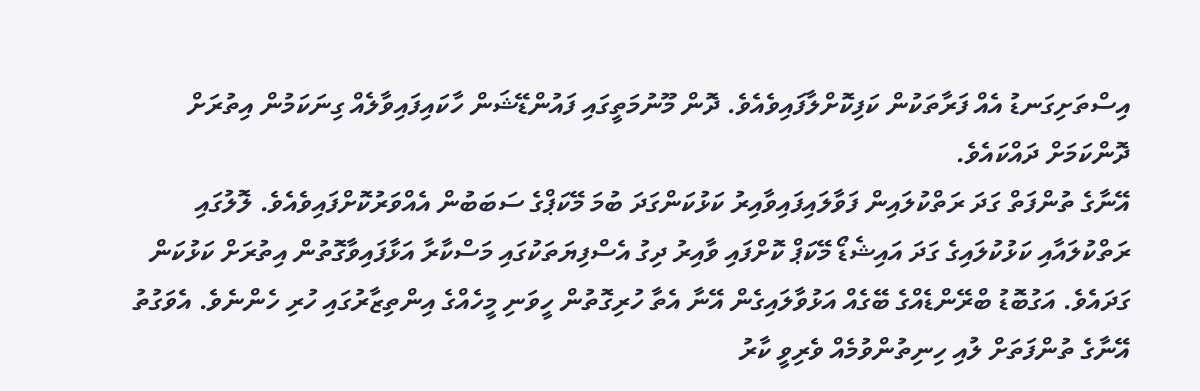އިސްތަށިގަނޑު އެއް ފަރާތަކުން ކަފިކޮށްލާފައިވެއެވެ. ދޮން މޫނުމަތީގައި ފައުންޑޭޝަން ހާކައިފައިވާލެއް ގިނަކަމުން އިތުރަށް ދޮންކަމަށް ދައްކައެވެ.
އޭނާގެ ތުންފަތް ގަދަ ރަތްކުލައިން ފަވާލައިފައިވާއިރު ކަޅުކަންގަދަ ބުމަ މޭކަޕްގެ ސަބަބުން އެއްވަރުކޮށްފައިވެއެވެ. ލޮލުގައި ރަތްކުލައާއި ކަޅުކުލައިގެ ގަދަ އައިޝެޑޯ މޭކަޕް ކޮށްފައި ވާއިރު ދިގު އެސްފިޔަތަކުގައި މަސްކާރާ އަޅާފައިވާގޮތުން އިތުރަށް ކަޅުކަން ގަދައެވެ. އަގުބޮޑު ބްރޭންޑެއްގެ ބޭގެއް އަޅުވާލައިގެން އޭނާ އެތާ ހުރިގޮތުން ހީވަނި މީހެއްގެ އިންތިޒާރުގައި ހުރި ހެންނެވެ. އެވަގުތު އޭނާގެ ތުންފަތަށް ލުއި ހިނިތުންވުމެއް ވެރިވީ ކާރު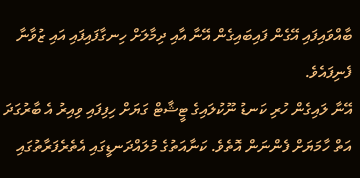ބާއްވައިފައި އޭގެން ފައިބައިގެން އޭނާ އާއި ދިމާލަށް ހިނގާފައިފައި އައި ޒުވާނާ ފެނިފައެވެ.
އޭނާ ލައިގެން ހުރި ކަނޑު ނޫކުލައިގެ ޓީޝާޓް ގަޔަށް ހިފިފައި ވިއިރު އެ ބާރުގަދަ އަތް ހާމަޔަށް ފެންނަން އޮތެވެ. ކަނާއަތުގެ މުލައްދަނޑީގައި އެތެރެފަރާތުގައި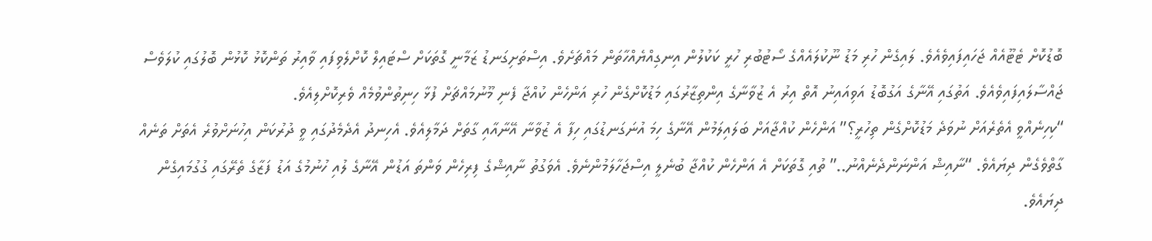ބޮޑުކޮށް ޓެޓޫއެއް ޖަހައިފައިވެއެވެ. ލައިގެން ހުރި މަޑު ނޫކުލައެއްގެ ސޯޓުބުރި ހުރީ ކަކުލުން އިނގިއްޔެއްހާތަން މައްޗަށެވެ. އިސްތަށިގަނޑު ޒަމާނީ ގޮތަކަށް ސްޓައިލް ކޮށްލެވިފައި ވާއިރު ތަންކޮޅު ކޮޅުން ބޮލުގައި ކުލަވެސް ޖައްސާލައިފައިވެއެވެ. އަތުގައި އޭނާގެ އަގުބޮޑު އަވިއައިނު އޮތް އިރު އެ ޒުވާނާގެ އިންތިޒާރުގައި މަޑުކޮށްގެން ހުރި އަންހެން ކުއްޖާ ފެނި މޫނުމައްޗަށް ފުޅާ ހިނިތުންވުމެއް ވެރިކޮށްލިއެވެ.
“ކިހިނެއްވީ އެތެރެއަށް ނުވަދެ މަޑުކޮށްގެން ތިހުރީ؟” އަންހެން ކުއްޖާއަށް ބަލައިލަމުން އޭނާގެ ހިމަ އުނަގަނޑުގައި ހިފާ އެ ޒުވާނާ އޭނާއާއި ގާތަށް ދަމާލިއެވެ. އެހިނދު އެދެމެދުގައި ވީ ދުރުކަން އިހުނަށްވުރެ އެތަށް ތަނެއް ގާތްވެގެން ދިޔައެވެ. “ނާއިޝް އަންނަންދެނެއްނު..” ތުއި ގޮތަކަށް އެ އަންހެން ކުއްޖާ ބުނެލީ އިސްޖަހާލަމުންނެވެ. އެވަގުތު ނާއިޝްގެ ފިރިހެން ވަންތަ އަޑުން އޭނާގެ ލުއި ހުނުމުގެ އަޑު ފަޒާގެ ތެރޭގައި ގުގުމައިގެން ދިޔައެވެ.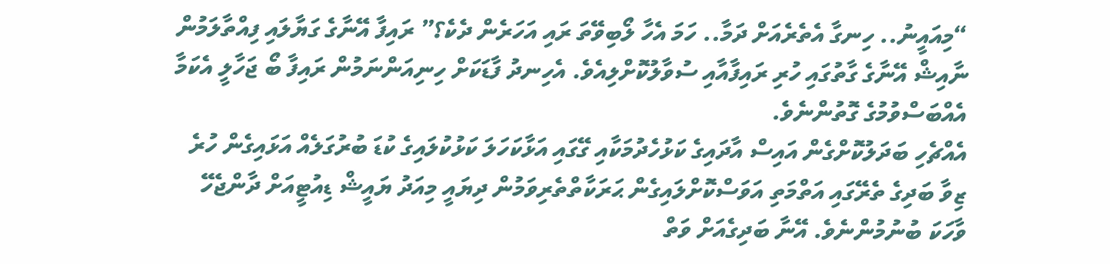“މިއައީނު.. ހިނގާ އެތެރެއަށް ދަމާ.. ހަމަ އެހާ ލޯބިވޭތަ ރައި އަހަރެން ދެކެ؟” ރައިފާ އޭނާގެ ގަޔާލައި ފިއްތާލަމުން ނާއިޝް އޭނާގެ ގާތުގައި ހުރި ރައިފާއާއި ސުވާލުކޮށްލިއެވެ. އެހިނދު ފާޑަކަށް ހިނިއަންނަމުން ރައިފާ ބޯ ޖަހާލީ އެކަމާ އެއްބަސްވުމުގެ ގޮތުންނެވެ.
އެއްޗެހި ބަދަލުކޮށްގެން އައިސް އާދައިގެ ކަޅުހެދުމަކާއި ގޭގައި އަޅާކަހަލަ ކަޅުކުލައިގެ ކުޑަ ބުރުގަލެއް އަޅައިގެން ހުރެ ޒިވާ ބަދިގެ ތެރޭގައި އަތްމަތި އަވަސްކޮށްލައިގެން ޙަރަކާތްތެރިވަމުން ދިޔައީ މިއަދު ޔައީޝް ޑިއުޓީއަށް ދާންޖެހޭ ވާހަކަ ބުނުމުންނެވެ. އޭނާ ބަދިގެއަށް ވަތް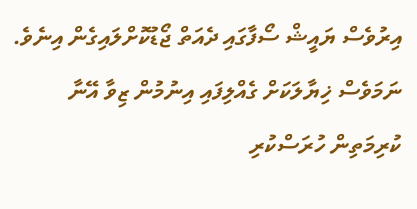އިރުވެސް ޔައީޝް ސޯފާގައި ދެއަތް ޖޯޑުކޮށްލައިގެން އިނެވެ. ނަމަވެސް ޚިޔާލަކަށް ގެއްލިފައި އިނުމުން ޒިވާ އޭނާ ކުރިމަތިން ހުރަސްކުރި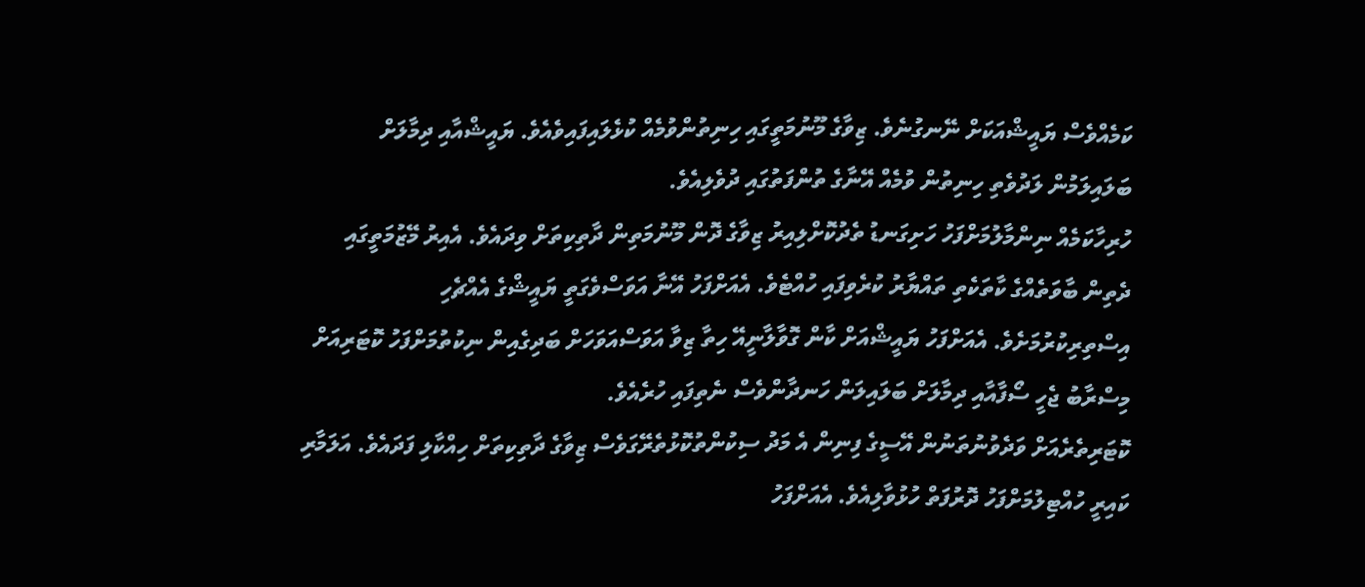ކަމެއްވެސް ޔައީޝްއަކަށް ނޭނގުނެވެ. ޒިވާގެ މޫނުމަތީގައި ހިނިތުންވުމެއް ކުޅެލައިފައިވެއެވެ. ޔައީޝްއާއި ދިމާލަށް ބަލައިލަމުން ލަދުވެތި ހިނިތުން ވުމެއް އޭނާގެ ތުންފަތުގައި ދުވެލިއެވެ.
ހުރިހާކަމެއް ނިންމާލުމަށްފަހު ހަށިގަނޑު ތެދުކޮށްލިއިރު ޒިވާގެ ދޮން މޫނުމަތިން ދާތިކިތަށް ވިދައެވެ. އެއިރު މޭޒުމަތީގައި ދެތިން ބާވަތެއްގެ ކާތަކެތި ތައްޔާރު ކުރެވިފައި ހުއްޓެވެ. އެއަށްފަހު އޭނާ އަވަސްވެގަތީ ޔައީޝްގެ އެއްޗެހި އިސްތިރިކުރުމަށެވެ. އެއަށްފަހު ޔައީޝްއަށް ކާން ގޮވާލާނީއޭ ހިތާ ޒިވާ އަވަސްއަވަހަށް ބަދިގެއިން ނިކުތުމަށްފަހު ކޮޓަރިއަށް މިސްރާބު ޖެހީ ސޯފާއާއި ދިމާލަށް ބަލައިލަން ހަނދާންވެސް ނެތިފައި ހުރެއެވެ.
ކޮޓަރިތެރެއަށް ވަދެވުނުތަނުން އޭސީގެ ފިނިން އެ މަދު ސިކުންތުކޮޅުތެރޭގަވެސް ޒިވާގެ ދާތިކިތަށް ހިއްކާލި ފަދައެވެ. އަލަމާރި ކައިރީ ހުއްޓިލުމަށްފަހު ދޮރުފަތް ހުޅުވާލިއެވެ. އެއަށްފަހު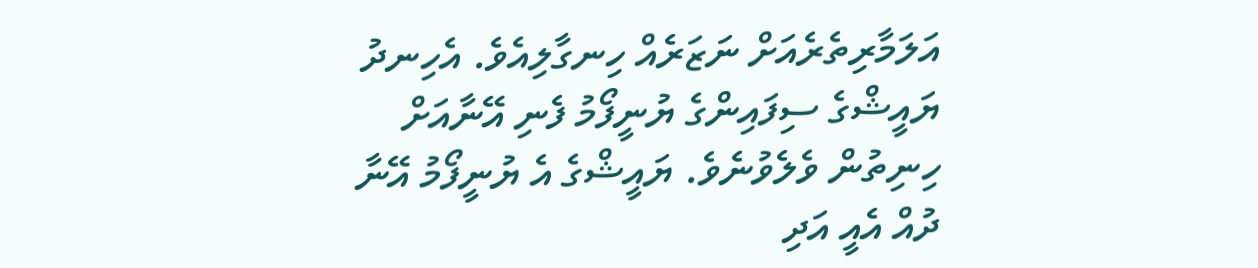އަލަމާރިތެރެއަށް ނަޒަރެއް ހިނގާލިއެވެ. އެހިނދު ޔައީޝްގެ ސިފައިންގެ ޔުނީފޯމު ފެނި އޭނާއަށް ހިނިތުން ވެލެވުނެވެ. ޔައީޝްގެ އެ ޔުނީފޯމު އޭނާ ދުއް އެއީ އަދި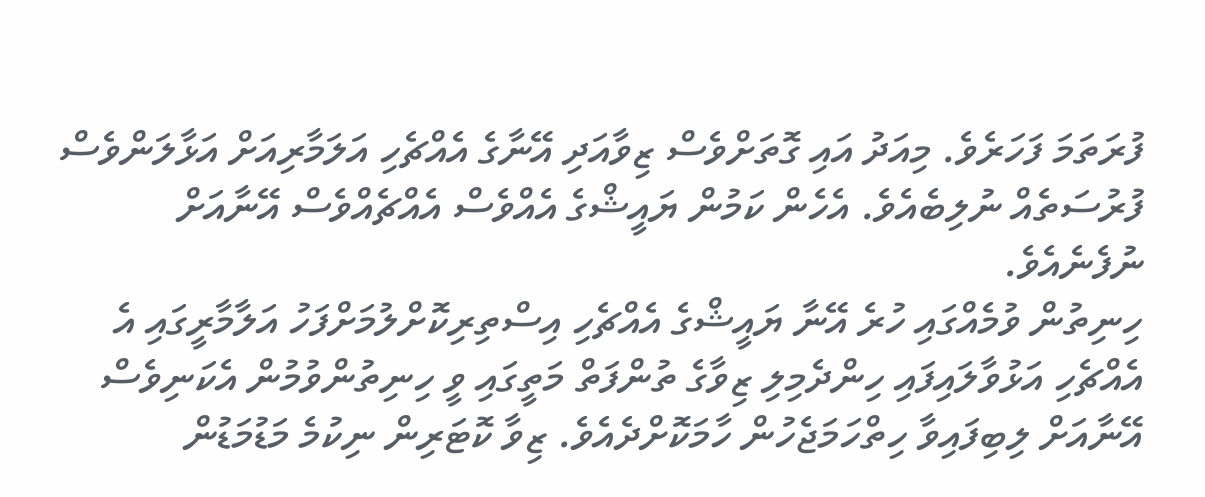ފުރަތަމަ ފަހަރެވެ. މިއަދު އައި ގޮތަށްވެސް ޒިވާއަދި އޭނާގެ އެއްޗެހި އަލަމާރިއަށް އަޅާލަންވެސް ފުރުސަތެއް ނުލިބެއެވެ. އެހެން ކަމުން ޔައީޝްގެ އެއްވެސް އެއްޗެއްވެސް އޭނާއަށް ނުފެނެއެވެ.
ހިނިތުން ވުމެއްގައި ހުރެ އޭނާ ޔައީޝްގެ އެއްޗެހި އިސްތިރިކޮށްލުމަށްފަހު އަލާމާރީގައި އެ އެއްޗެހި އަޅުވާލައިފައި ހިންދެމިލި ޒިވާގެ ތުންފަތް މަތީގައި ވީ ހިނިތުންވުމުން އެކަނިވެސް އޭނާއަށް ލިބިފައިވާ ހިތްހަމަޖެހުން ހާމަކޮށްދެއެވެ. ޒިވާ ކޮޓަރިން ނިކުމެ މަޑުމަޑުން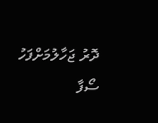ދޮރު ޖަހާލުމަށްފަހު ސޯފާ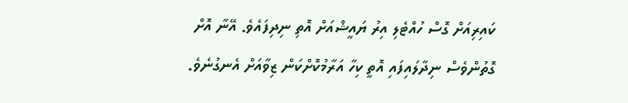ކައިރިއަށް ގޮސް ހުއްޓެލި އިރު ޔައީޝްއަށް އޮތި ނިދިފައެވެ. އޭނާ އޮށް ގޮތުންވެސް ނިދާލައިފައި އޮތީ ކިހާ އަރާމުކޮށްކަން ޒިވާއަށް އެނގުނެވެ.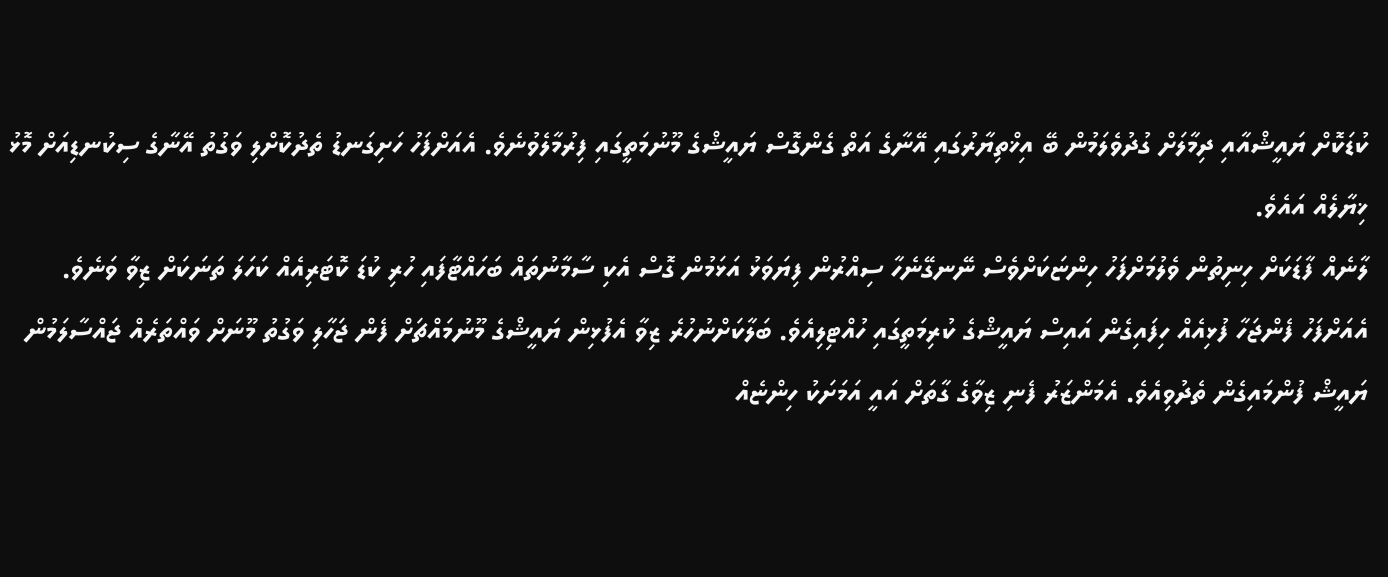ކުޑަކޮށް ޔައީޝްއާއި ދިމާލަށް ގުދުވެލަމުން ބޭ އިޚްތިޔާރުގައި އޭނާގެ އަތް ގެންގޮސް ޔައީޝްގެ މޫނުމަތީގައި ފިރުމާލެވުނެވެ. އެއަށްފަހު ހަށިގަނޑު ތެދުކޮށްލި ވަގުތު އޭނާގެ ސިކުނޑިއަށް މޮޅު ޚިޔާލެއް އައެވެ.
ލާނެއް ފާޑަކަށް ހިނިތުން ވެލުމަށްފަހު ހިންޏަކަށްވެސް ނޭނގޭނެހާ ސިއްރުން ފިޔަވަޅު އަޅަމުން ގޮސް އެކި ސާމާނުތައް ބަހައްޓާފައި ހުރި ކުޑަ ކޮޓަރިއެއް ކަހަލަ ތަނަކަށް ޒިވާ ވަނެވެ. އެއަށްފަހު ފެންޖަހާ ފުޅިއެއް ހިފައިގެން އައިސް ޔައީޝްގެ ކުރިމަތީގައި ހުއްޓިލިއެވެ. ބަލާކަށްނުހުރެ ޒިވާ އެފުޅިން ޔައީޝްގެ މޫނުމައްޗަށް ފެން ޖަހާލި ވަގުތު މޫނަށް ވައްތަރެއް ޖައްސާލަމުން ޔައީޝް ފުންމައިގެން ތެދުވިއެވެ. އެމަންޒަރު ފެނި ޒިވާގެ ގާތަށް އައީ އަމަށަކު ހިންޏެއް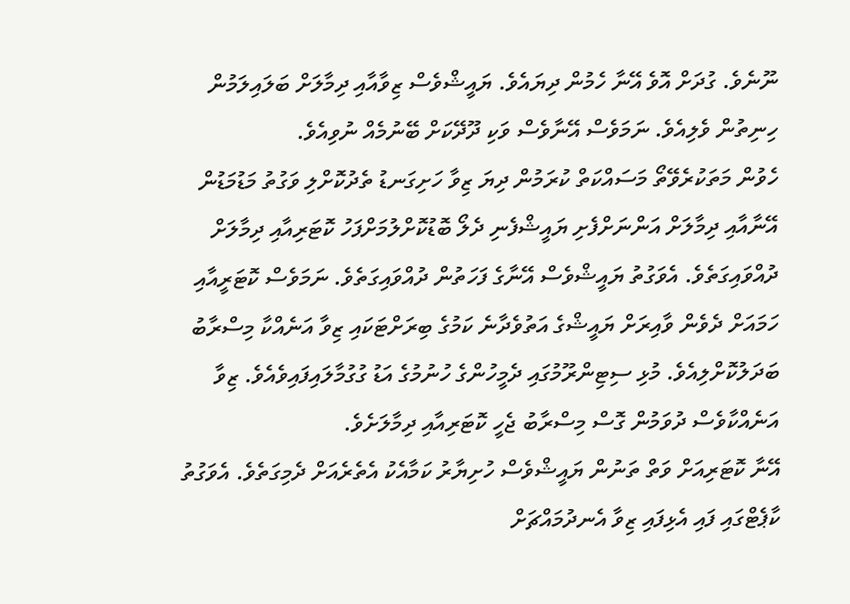ނޫނެވެ. ގުދަށް އޮވެ އޭނާ ހެމުން ދިޔައެވެ. ޔައީޝްވެސް ޒިވާއާއި ދިމާލަށް ބަލައިލަމުން ހިނިތުން ވެލިއެވެ. ނަމަވެސް އޭނާވެސް ވަކި ދޫދޭކަށް ބޭނުމެއް ނުވިއެވެ.
ހެވުން މަތަކުރެވޭތޯ މަސައްކަތް ކުރަމުން ދިޔަ ޒިވާ ހަށިގަނޑު ތެދުކޮށްލި ވަގުތު މަޑުމަޑުން އޭނާއާއި ދިމާލަށް އަންނަށްފެށި ޔައީޝްފެނި ދެލޯ ބޮޑުކޮށްލުމަށްފަހު ކޮޓަރިއާއި ދިމާލަށް ދުއްވައިގަތެވެ. އެވަގުތު ޔައީޝްވެސް އޭނާގެ ފަހަތުން ދުއްވައިގަތެވެ. ނަމަވެސް ކޮޓަރީއާއި ހަމައަށް ދެވެން ވާއިރަށް ޔައީޝްގެ އަތުވެދާނެ ކަމުގެ ބިރަށްޓަކައި ޒިވާ އަނެއްކާ މިސްރާބު ބަދަލުކޮށްލިއެވެ. މުޅި ސިޓިންރޫމުގައި ދެމީހުންގެ ހުނުމުގެ އަޑު ގުގުމާލައިފައިވެއެވެ. ޒިވާ އަނެއްކާވެސް ދުވަމުން ގޮސް މިސްރާބު ޖެހީ ކޮޓަރިއާއި ދިމާލަށެވެ.
އޭނާ ކޮޓަރިއަށް ވަތް ތަނުން ޔައީޝްވެސް ހުށިޔާރު ކަމާއެކު އެތެރެއަށް ދެމިގަތެވެ. އެވަގުތު ކާޕެޓްގައި ފައި އެޅިފައި ޒިވާ އެނދުމައްޗަށް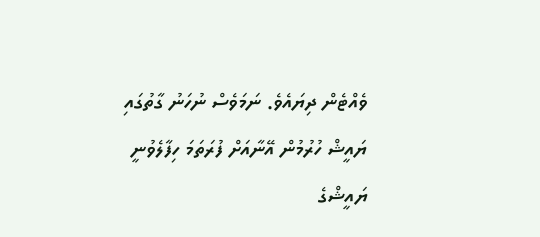ވެއްޓެން ދިޔައެވެ. ނަމަވެސް ނުހަނު ގާތުގައި ޔައީޝް ހުރުމުން އޭނާއަށް ފުރަތަމަ ހިފާލެވުނީ ޔައީޝްގެ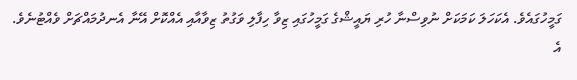ގަމީހުގައެވެ. އެކަހަލަ ކަމަކަށް ނުވިސްނާ ހުރި ޔައީޝްގެ ގަމީހުގައި ޒިވާ ހިފާލި ވަގުތު ޒިވާއާއި އެއްކޮށް އޭނާ އެނދުމައްޗަށް ވެއްޓުނެވެ.
އެ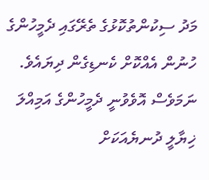މަދު ސިކުންތުކޮޅުގެ ތެރޭގައި ދެމީހުންގެ ހުނުން އެއްކޮށް ކެނޑިގެން ދިޔައެވެ. ނަމަވެސް އޮވެވުނީ ދެމީހުންގެ އަމިއްލަ ޚިޔާލީ ދުނޔެއަކަށް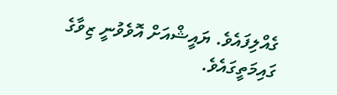ގެއްލިފައެވެ. ޔައީޝްއަށް އޮވެވުނީ ޒިވާގެ ގައިމަތީގައެވެ.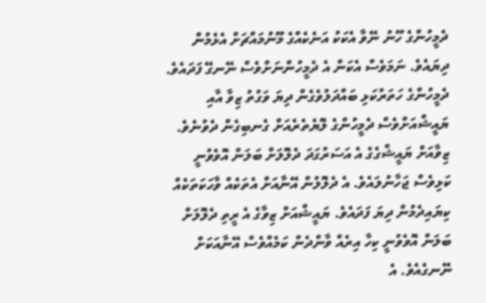ދެމީހުންގެ ހޫނު ނޭވާ އެކަކު އަނެކެއްގެ މޫނުމައްޗަށް އެޅެމުން ދިޔައެވެ. ނަމަވެސް އެކަން އެ ދެމީހުންނަށްވެސް ނޭނގޭ ފަދައެވެ. ދެމީހުންގެ ހަތަރުކަޅި ބައްދަލުވެގެން ދިޔަ ވަގުތު ޒިވާ އާއި ޔައީޝްއަށްވެސް ދެމީހުންގެ ލޮޔެތެރެއަށް ގެނބިގެން ދެވުނެވެ.
ޒިވާއަށް ޔައީޝްގެގެ އެ އަސަރުގަދަ ދެލޮލަށް ބަލަން އޮވެވުނީ ކަޅިވެސް ޖަހާނުލައެވެ. އެ ދެލޮލުން އޭނާއަށް އެތަކެއް ވާހަކަތަކެއް ކިޔައިދެމުން ދިޔަ ފަދައެވެ. ޔައީޝްއަށް ޒިވާގެ އެ ރީތި ދެލޮލަށް ބަލަން އޮވެވުނީ ކިހާ އިރެއް ވާންދެން ކަމެއްވެސް އޭނާއަކަށް ނޭނގެއެވެ. އެ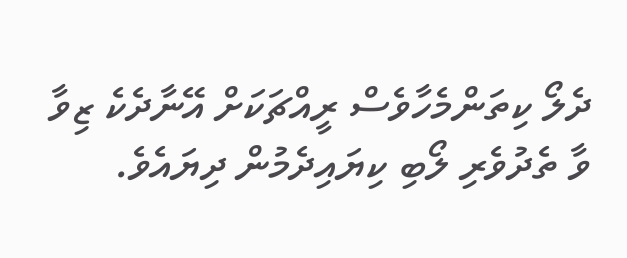ދެލޯ ކިތަންމެހާވެސް ރީއްޗަކަށް އޭނާދެކެ ޒިވާ ވާ ތެދުވެރި ލޯބި ކިޔައިދެމުން ދިޔައެވެ.